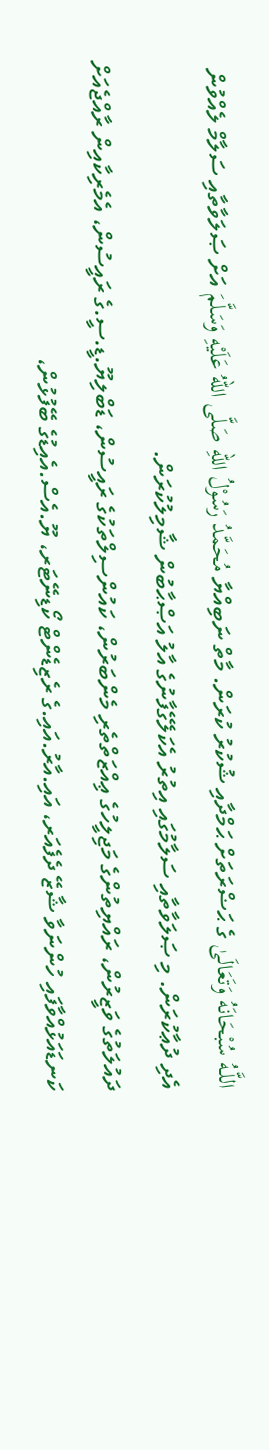اللَّـهُ سُبْحَانَهُ وَتَعَالَىٰ ގެ ޙަޟްރަތަށް ޙަމްދާއި ޝުކުރު ކުރަން. މާތް ނަބިއްޔާ مُحَمَّدُ رَسُوْلُ اللهِ صَلَّى اللهُ عَلَيْهِ وَسَلَّمَ އަށް ޞަލަވާތާއި ސަލާމް ލެއްވުން އެދި ދުޢާކުރަން. މި ޞަލަވާތާއި ސަލާމުގައި އިތުރު އެކަލޭގެފާނުގެ އާލު އަޞްޙާބުން ޝާމިލުކުރަން.
ދައުލަތުގެ ވަޒީރުން، ރައްޔިތުންގެ މަޖިލީހުގެ ޢިއްޒަތްތެރި މެންބަރުން، ކައުންސިލްތަކުގެ ރައީސުން، ޑަބްލިޔޫ.ޑީ.ސީ.ގެ ރައީސުން، އެމެރިކާއިން ރާއްޖެއަށް ކަނޑައަޅުއްވާފައި ހުންނަވާ ޝާޒޭ ދެފެއަރ، އައި.އާރު.އައި.ގެ ރެޒިޑެންޓް ކޯޑިނޭޓަރ، ޔޫ.އެސް.އެއިޑުގެ ބޭފުޅުން،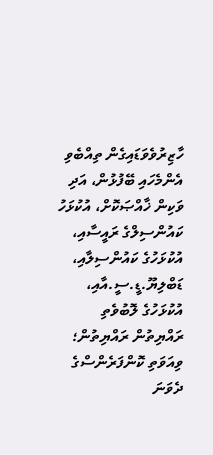ހާޒިރުވެވަޑައިގެން ތިއްބެވި އެންމެހައި ބޭފުޅުން، އަދި ވަކިން ޚާއްޞަކޮށް، އުކުޅަހު ކައުންސިލްގެ ރައީސާއި، އުކުޅަހުގެ ކައުންސިލާއި، ޑަބްލިޔޫ.ޑީ.ސީ.އާއި، އުކުޅަހުގެ ލޮބުވެތި ރައްޔިތުން ރައްޔިތުން؛
ވިއަވަތި ކޮންފަރެންސްގެ ދެވަނަ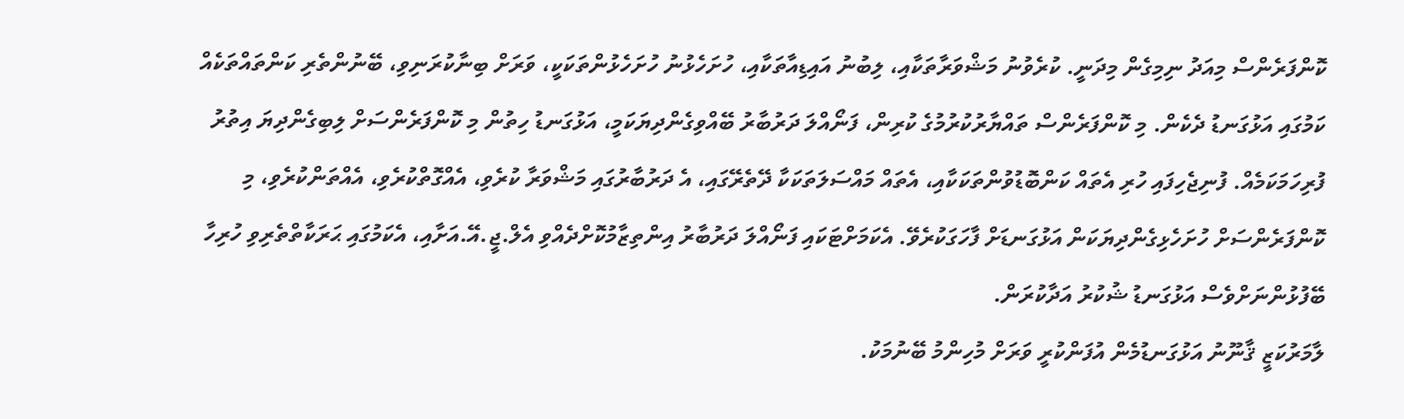ކޮންފަރެންސް މިއަދު ނިމިގެން މިދަނީ. ކުރެވުނު މަޝްވަރާތަކާއި، ލިބުނު އައިޑިއާތަކާއި، ހުށަހެޅުނު ހުށަހެޅުންތަކަކީ، ވަރަށް ބިނާކުރަނިވި، ބޭނުންތެރި ކަންތައްތަކެއް ކަމުގައި އަޅުގަނޑު ދެކެން. މި ކޮންފަރެންސް ތައްޔާރުކުރުމުގެ ކުރިން، ފަނޯއްލަ ދަރުބާރު ބޭއްވިގެންދިޔަކަމީ، އަޅުގަނޑު ހިތުން މި ކޮންފަރެންސަށް ލިބިގެންދިޔަ އިތުރު ފުރިހަމަކަމެއް. ފުނިޖެހިފައި ހުރި އެތައް ކަންބޮޑުވުންތަކަކާއި، އެތައް މައްސަލަތަކަކާ ދޭތެރޭގައި، އެ ދަރުބާރުގައި މަޝްވަރާ ކުރެވި، އެއްގޮތްކުރެވި، އެއްތަންކުރެވި، މި ކޮންފަރެންސަށް ހުށަހެޅިގެންދިޔަކަން އަޅުގަނޑަށް ފާހަގަކުރެވޭ. އެކަމަށްޓަކައި ފަނޯއްލަ ދަރުބާރު އިންތިޒާމުކޮށްދެއްވި އެލް.ޖީ.އޭ.އަށާއި، އެކަމުގައި ޙަރަކާތްތެރިވި ހުރިހާ ބޭފުޅުންނަށްވެސް އަޅުގަނޑު ޝުކުރު އަދާކުރަން.
ލާމަރުކަޒީ ޤާނޫނު އަޅުގަނޑުމެން އުފަންކުރީ ވަރަށް މުހިންމު ބޭނުމަކު.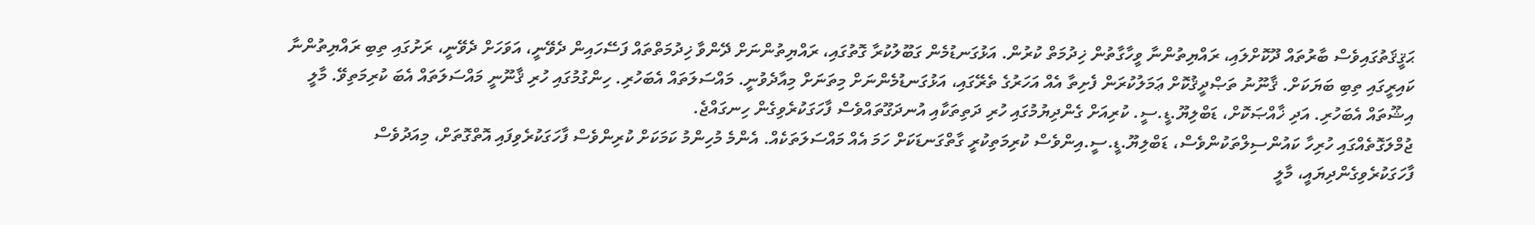ޙަޤީޤަތުގައިވެސް ބާރުތައް ދޫކޮށްލައި، ރައްޔިތުންނާ ވީހާގާތުން ޚިދުމަތް ކުރުން. އަޅުގަނޑުމެން ގަބޫލުކުރާ ގޮތުގައި، ރައްޔިތުންނަށް ދޭންވާ ޚިދުމަތްތައް ފަސޭހައިން ދެވޭނީ، އަވަހަށް ދެވޭނީ، ރަށުގައި ތިބި ރައްޔިތުންނާ ކައިރީގައި ތިބި ބަޔަކަށް. ޤާނޫނު ތަޞްދީޤުކޮށް ޢަމަލުކުރަން ފެށިތާ އެއް އަހަރުގެ ތެރޭގައި، އަޅުގަނޑުމެންނަށް މިތަނަށް މިއާދެވުނީ. މައްސަލަތައް އެބަހުރި. ހިންގުމުގައި ހުރި ޤާނޫނީ މައްސަލަތައް އެބަ ކުރިމަތިވޭ. މާލީ އިޝޫތައް އެބަހުރި. އަދި ޚާއްޞަކޮށް، ޑަބްލިޔޫ.ޑީ.ސީ. ކުރިއަށް ގެންދިޔުމުގައި ހުރި ދަތިތަކާއި އުނދަގޫތައްވެސް ފާހަގަކުރެވިގެން ހިނގައްޖެ.
ޖުމްލަގޮތެއްގައި ހުރިހާ ކައުންސިލްތަކުންވެސް، ޑަބްލިޔޫ.ޑީ.ސީ.އިންވެސް ކުރިމަތިކުރީ ގާތްގަނޑަކަށް ހަމަ އެއް މައްސަލަތަކެއް. އެންމެ މުހިންމު ކަމަކަށް ކުރިންވެސް ފާހަގަކުރެވިފައި އޮތްގޮތަށް، މިއަދުވެސް ފާހަގަކުރެވިގެންދިޔައީ، މާލީ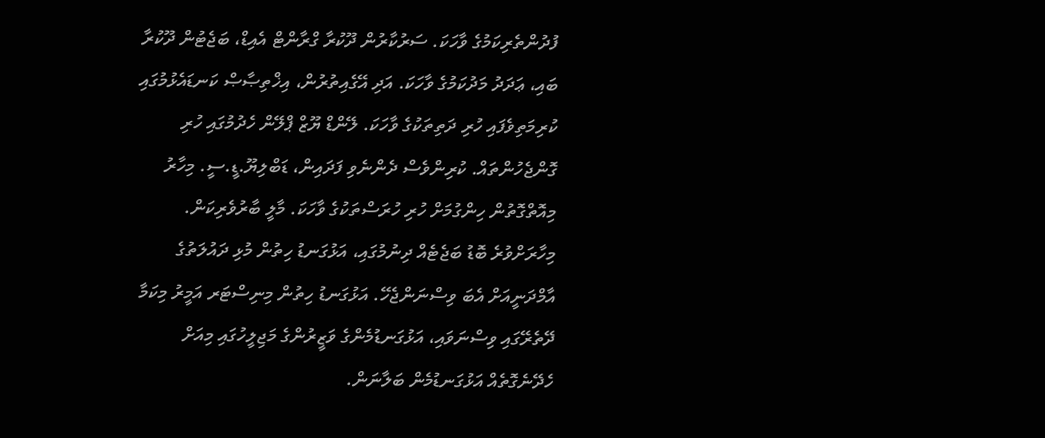ފުދުންތެރިކަމުގެ ވާހަކަ. ސަރުކާރުން ދޫކުރާ ގްރާންޓް އެއިޑް، ބަޖެޓުން ދޫކުރާ ބައި، ޢަދަދު މަދުކަމުގެ ވާހަކަ. އަދި އޭގެއިތުރުން، އިޚްތިޞާޞް ކަނޑައެޅުމުގައި ކުރިމަތިވެފައި ހުރި ދަތިތަކުގެ ވާހަކަ. ލޭންޑް ޔޫޒް ޕްލޭން ހެދުމުގައި ހުރި ގޮންޖެހުންތައް. ކުރިންވެސް ދެންނެވި ފަދައިން، ޑަބްލިޔޫ.ޑީ.ސީ. މިހާރު މިއޮތްގޮތުން ހިންގުމަށް ހުރި ހުރަސްތަކުގެ ވާހަކަ. މާލީ ބާރުވެރިކަން. މިހާރަށްވުރެ ބޮޑު ބަޖެޓެއް ދިނުމުގައި، އަޅުގަނޑު ހިތުން މުޅި ދައުލަތުގެ އާމްދަނީއަށް އެބަ ވިސްނަންޖެހޭ. އަޅުގަނޑު ހިތުން މިނިސްޓަރ އަމީރު މިކަމާ ދޭތެރޭގައި ވިސްނަވައި، އަޅުގަނޑުމެންގެ ވަޒީރުންގެ މަޖިލީހުގައި މިއަށް ހެދޭނެގޮތެއް އަޅުގަނޑުމެން ބަލާނަން.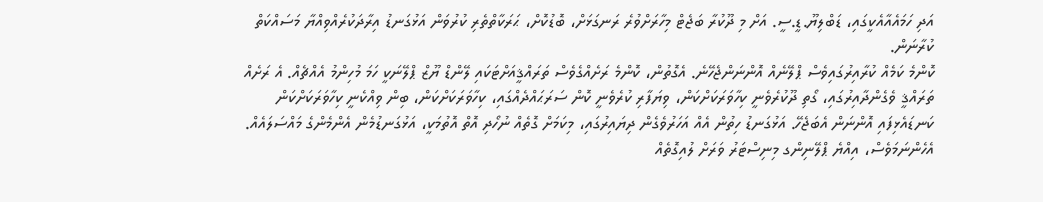އަދި ހަމައެއާއެކީގައި، ޑަބްލިޔޫ.ޑީ.ސީ. އަށް މި ދޫކުރާ ބަޖެޓް މިހާރަށްވުރެ ރަނގަޅަށް، ބޮޑުކޮށް، ޙަރަކާތްތެރި ކުރުވަން އަޅުގަނޑު އިރާދަކުރެއްވިއްޔާ މަސައްކަތް ކުރާނަން.
ކޮންމެ ކަމެއް ކުރާއިރުގައިވެސް ޕްލޭނެއް އޮންނަންޖެހޭނެ. އެގޮތުން، ކޮންމެ ރަށެއްގެވެސް ތަރައްޤީއަށްޓަކައި ލޭންޑް ޔޫޒް ޕްލޭނަކީ ހަމަ މުހިންމު އެއްޗެއް. އެ ރަށެއް ތަރައްޤީ ވެގެންދާއިރުގައި، ގޯތި ދޫކުރެވެނީ ކިހާވަރަކަށްކަން، ވިޔަފާރި ކުރެވެނީ ކޮން ސަރަޙައްދެއްގައި، ކިހާވަރަކަށްކަން، ބިން ވިއްކެނީ ކިހާވަރަކަށްކަން ކަނޑައެޅިފައި އޮންނަން އެބަޖެހޭ. އަޅުގަނޑު ހިތުން އެއް އަހަރުވެގެން ދިޔައިރުގައި، މިކަމަށް ގޮތެއް ނުހޯދި އޮތް އޮތުމަކީ، އަޅުގަނޑުމެން އެންމެންގެ މައްސަލައެއް. އެހެންނަމަވެސް، އިއްޔެ ޕްލޭނިންގ މިނިސްޓަރު ވަރަށް ލުއިގޮތެއް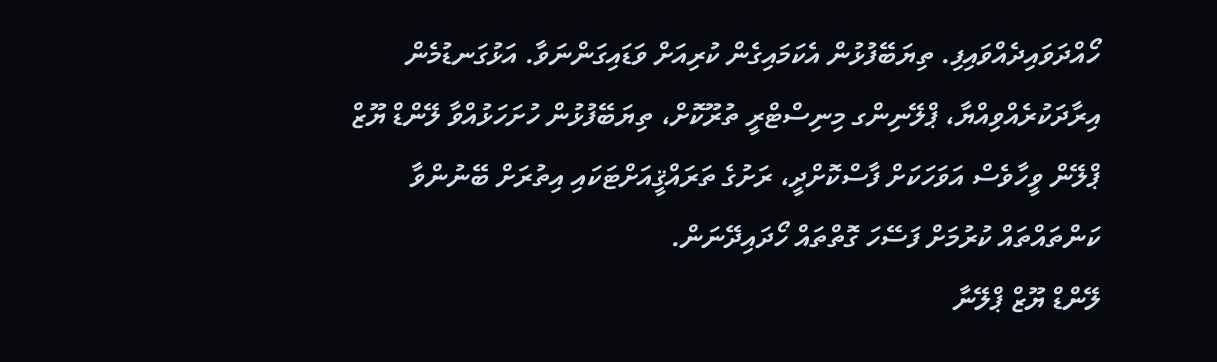ހޯއްދަވައިދެއްވައިފި. ތިޔަބޭފުޅުން އެކަމައިގެން ކުރިއަށް ވަޑައިގަންނަވާ. އަޅުގަނޑުމެން އިރާދަކުރެއްވިއްޔާ، ޕްލޭނިންގ މިނިސްޓްރީ ތުރޫކޮށް، ތިޔަބޭފުޅުން ހުށަހަޅުއްވާ ލޭންޑް ޔޫޒް ޕްލޭން ވީހާވެސް އަވަހަކަށް ފާސްކޮށްދީ، ރަށުގެ ތަރައްޤީއަށްޓަކައި އިތުރަށް ބޭނުންވާ ކަންތައްތައް ކުރުމަށް ފަސޭހަ ގޮތްތައް ހޯދައިދޭނަން.
ލޭންޑް ޔޫޒް ޕްލޭނާ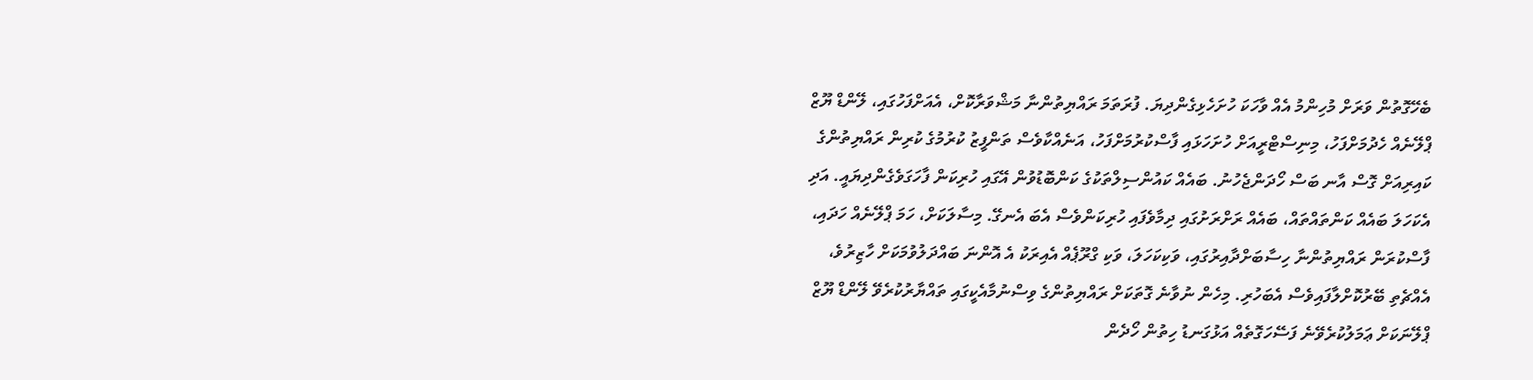ބެހޭގޮތުން ވަރަށް މުހިންމު އެއް ވާހަކަ ހުށަހެޅިގެންދިޔަ. ފުރަތަމަ ރައްޔިތުންނާ މަޝްވަރާކޮށް، އެއަށްފަހުގައި، ލޭންޑް ޔޫޒް ޕްލޭނެއް ހެދުމަށްފަހު، މިނިސްޓްރީއަށް ހުށަހަޅައި ފާސްކުރުމަށްފަހު، އަނެއްކާވެސް ތަންފީޒު ކުރުމުގެ ކުރިން ރައްޔިތުންގެ ކައިރިއަށް ގޮސް އާނ ބަސް ހޯދަންޖެހުނު. ބައެއް ކައުންސިލްތަކުގެ ކަންބޮޑުވުން އޭގައި ހުރިކަން ފާހަގަވެގެންދިޔައީ. އަދި އެކަހަލަ ބައެއް ކަންތައްތައް، ބައެއް ރަށްރަށުގައި ދިމާވެފައި ހުރިކަންވެސް އެބަ އެނގޭ. މިސާލަކަށް، ހަމަ ޕްލޭނެއް ހަދައި، ފާސްކުރަން ރައްޔިތުންނާ ހިސާބަށްދާއިރުގައި، ވަކިކަހަލަ، ވަކި ގްރޫޕެއް އެއިރަކު އެ އޮންނަ ބައްދަލުވުމަކަށް ހާޒިރުވެ، އެއްޗެތި ބޭރުކޮށްލާފައިވެސް އެބަހުރި. މިހެން ނުވާނެ ގޮތަކަށް ރައްޔިތުންގެ ވިސްނުމާއެކީގައި ތައްޔާރުކުރެވޭ ލޭންޑް ޔޫޒް ޕްލޭނަކަށް ޢަމަލުކުރެވޭނެ ފަސޭހަގޮތެއް އަޅުގަނޑު ހިތުން ހޯދެން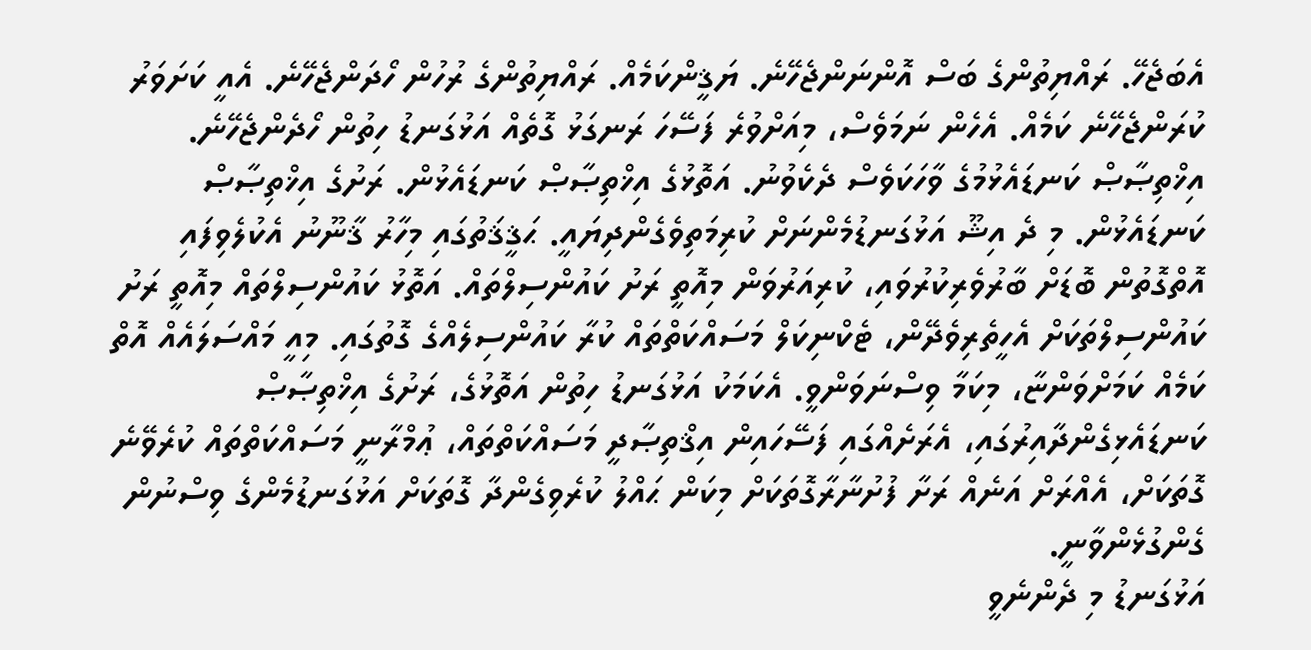އެބަޖެހޭ. ރައްޔިތުންގެ ބަސް އޮންނަންޖެހޭނެ. ޔަޤީންކަމެއް. ރައްޔިތުންގެ ރުހުން ހޯދަންޖެހޭނެ. އެއީ ކަށަވަރު ކުރަންޖެހޭނެ ކަމެއް. އެހެން ނަމަވެސް، މިއަށްވުރެ ފަސޭހަ ރަނގަޅު ގޮތެއް އަޅުގަނޑު ހިތުން ހޯދެންޖެހޭނެ.
އިޚްތިޞާޞް ކަނޑައެޅުމުގެ ވާހަކަވެސް ދެކެވުނު. އަތޮޅުގެ އިޚްތިޞާޞް ކަނޑައެޅުން. ރަށުގެ އިޚްތިޞާޞް ކަނޑައެޅުން. މި ދެ އިޝޫ އަޅުގަނޑުމެންނަށް ކުރިމަތިވެގެންދިޔައީ. ޙަޤީޤަތުގައި މިހާރު ޤާނޫނު އެކުލެވިފައި އޮތްގޮތުން ބޮޑަށް ބާރުވެރިކުރުވައި، ކުރިއަރުވަން މިއޮތީ ރަށު ކައުންސިލްތައް. އަތޮޅު ކައުންސިލްތައް މިއޮތީ ރަށު ކައުންސިލްތަކަށް އެހީތެރިވެދޭން، ޓެކްނިކަލް މަސައްކަތްތައް ކުރާ ކައުންސިލެއްގެ ގޮތުގައި. މިއީ މައްސަލައެއް އޮތް ކަމެއް ކަމަށްވަންޏާ، މިކަމާ ވިސްނަވަންވީ. އެކަމަކު އަޅުގަނޑު ހިތުން އަތޮޅުގެ، ރަށުގެ އިޚްތިޞާޞް ކަނޑައެޅިގެންދާއިރުގައި، އެރަށެއްގައި ފަސޭހައިން އިޤްތިޞާދީ މަސައްކަތްތައް، ޢުމްރާނީ މަސައްކަތްތައް ކުރެވޭނެ ގޮތަކަށް، އެއްރަށް އަނެއް ރަށާ ފުށުނާރާގޮތަކަށް މިކަން ޙައްލު ކުރެވިގެންދާ ގޮތަކަށް އަޅުގަނޑުމެންގެ ވިސްނުން ގެންގުޅެންވާނީ.
އަޅުގަނޑު މި ދެންނެވީ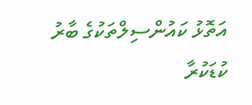އަތޮޅު ކައުންސިލްތަކުގެ ބާރު ކުޑަކުރާ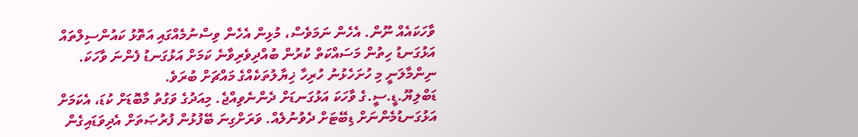ވާހަކައެއް ނޫން. އެހެން ނަމަވެސް، މުޅިން އެހެން ވިސްނުމެއްގައި އަތޮޅު ކައުންސިލްތައް އަޅުގަނޑު ހިތުން މަސައްކަތް ކުރުން ބުއްދިވެރިވާނެ ކަމަށް އަޅުގަނޑު ފެންނަ ވާހަކަ. ނިންމާލަނީ މި ހުށަހެޅުނު ހުރިހާ ޚިޔާލުތަކެއްގެ މައްޗަށް ބުރަވެ.
ޑަބްލިޔޫ.ޑީ.ސީ.ގެ ވާހަކަ އަޅުގަނޑަށް ދެންނެވިއްޖެ. މިއަދުގެ ވަގުތު މާބޮޑަށް ކުޑަ، އެކަމަށް އަޅުގަނޑުމެންނަށް ޑިބޭޓަށް ދެވުނުލެއް. ވަރަށްގިނަ ބޭފުޅުން ފުރުޞަތަށް އެދިވަޑައިގެން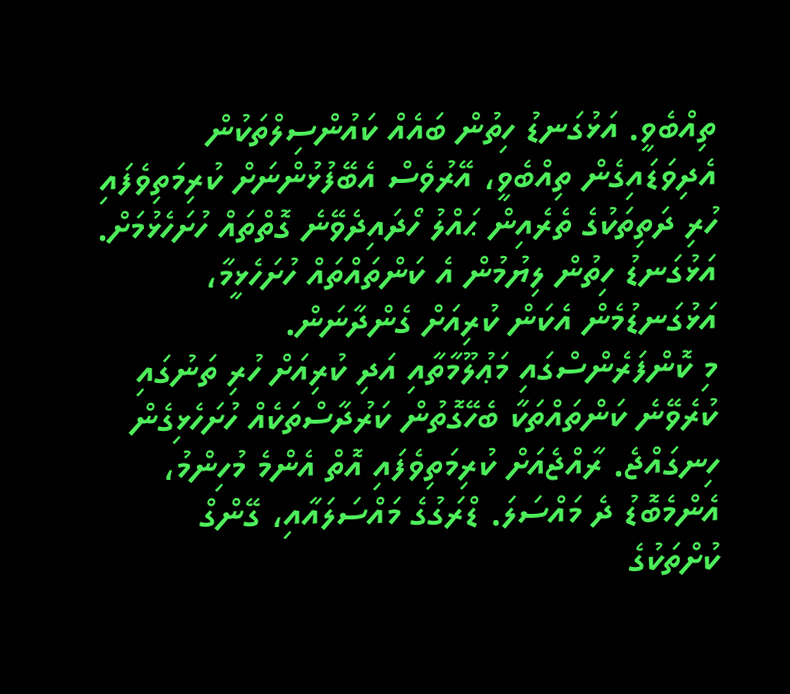ތިއްބެވީ. އަޅުގަނޑު ހިތުން ބައެއް ކައުންސިލްތަކުން އެދިވަޑައިގެން ތިއްބެވީ، އޭރުވެސް އެބޭފުޅުންނަށް ކުރިމަތިވެފައި ހުރި ދަތިތަކުގެ ތެރެއިން ޙައްލު ހޯދައިދެވޭނެ ގޮތްތައް ހުށަހެޅުމަށް. އަޅުގަނޑު ހިތުން ލިޔުމުން އެ ކަންތައްތައް ހުށަހެޅީމާ، އަޅުގަނޑުމެން އެކަން ކުރިއަށް ގެންދާނަން.
މި ކޮންފަރެންސްގައި މަޢުލޫމާތާއި އަދި ކުރިއަށް ހުރި ތަނުގައި ކުރެވޭނެ ކަންތައްތަކާ ބެހޭގޮތުން ކަރުދާސްތަކެއް ހުށަހެޅިގެން ހިނގައްޖެ. ރާއްޖެއަށް ކުރިމަތިވެފައި އޮތް އެންމެ މުހިންމު، އެންމެބޮޑު ދެ މައްސަލަ. ޑްރަގުގެ މައްސަލައާއި، ގޭންގް ކުށްތަކުގެ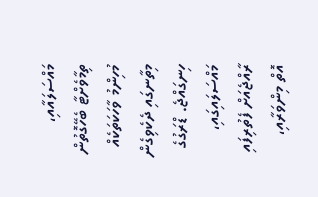މައްސަލައާއި، ތިމާވެށްޓާ ބެހޭގޮތުން މުހިންމު ވާހަކަތަކެއް މިތާނގައި ދެކެވިގެން ހިނގައްޖެ. ޑްރަގުގެ މައްސަލައިގައި، ރާއްޖެއަށް ފެތުރިފައި އޮތް މިންވަރާއި،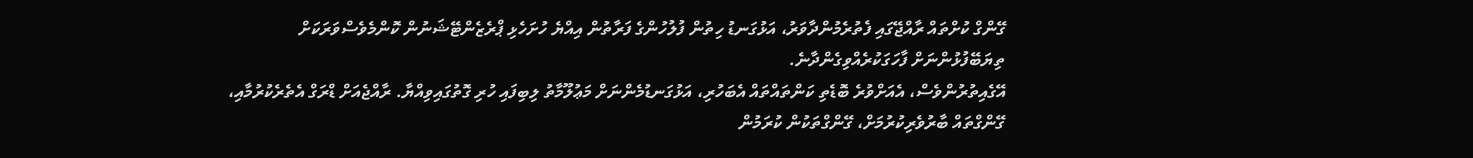ގޭންގް ކުށްތައް ރާއްޖޭގައި ފެތުރެމުންދާވަރު، އަޅުގަނޑު ހިތުން ފުލުހުންގެ ފަރާތުން އިއްޔެ ހުށަހެޅި ޕްރެޒެންޓޭޝަނުން ކޮންމެވެސްވަރަކަށް ތިޔަބޭފުޅުންނަށް ފާހަގަކުރެއްވިގެންދާނެ.
އޭގެއިތުރުންވެސް، އެއަށްވުރެ ބޮޑެތި ކަންތައްތައް އެބަހުރި، އަޅުގަނޑުމެންނަށް މަޢުލޫމާތު ލިބިފައި ހުރި ގޮތުގައިވިއްޔާ. ރާއްޖެއަށް ޑްރަގް އެތެރެކުރުމާއި، ގޭންގްތައް ބާރުވެރިކުރުމަށް، ގޭންގްތަކުން ކުރަމުން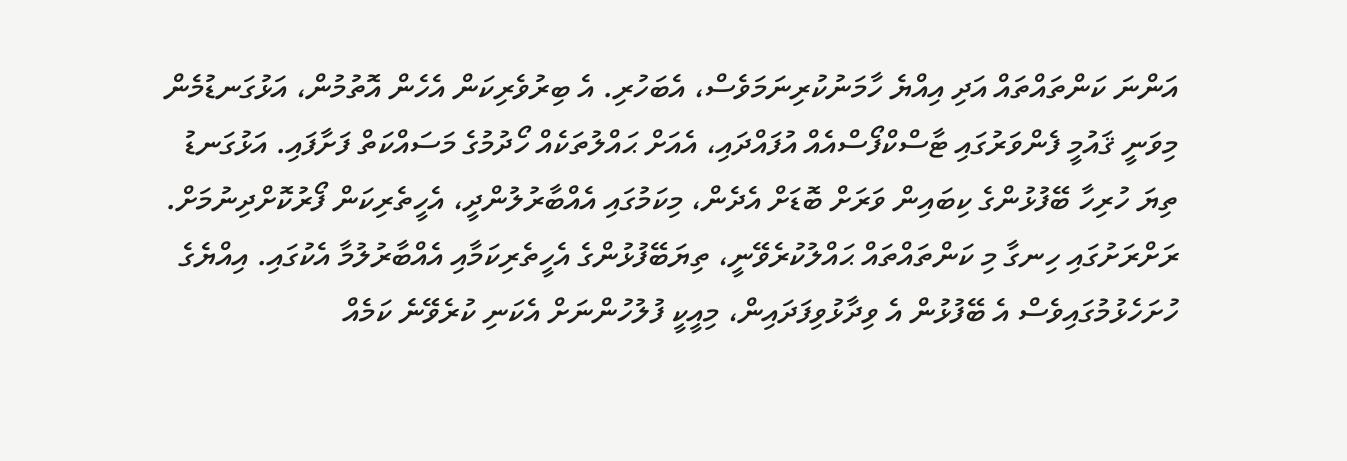އަންނަ ކަންތައްތައް އަދި އިއްޔެ ހާމަނުކުރިނަމަވެސް، އެބަހުރި. އެ ބިރުވެރިކަން އެހެން އޮތުމުން، އަޅުގަނޑުމެން މިވަނީ ޤައުމީ ފެންވަރުގައި ޓާސްކްފޯސްއެއް އުފައްދައި، އެއަށް ޙައްލުތަކެއް ހޯދުމުގެ މަސައްކަތް ފަށާފައި. އަޅުގަނޑު ތިޔަ ހުރިހާ ބޭފުޅުންގެ ކިބައިން ވަރަށް ބޮޑަށް އެދެން، މިކަމުގައި އެއްބާރުލުންދީ، އެހީތެރިކަން ފޯރުކޮށްދިނުމަށް.
ރަށްރަށުގައި ހިނގާ މި ކަންތައްތައް ޙައްލުކުރެވޭނީ، ތިޔަބޭފުޅުންގެ އެހީތެރިކަމާއި އެއްބާރުލުމާ އެކުގައި. އިއްޔެގެ ހުށަހެޅުމުގައިވެސް އެ ބޭފުޅުން އެ ވިދާޅުވިފަދައިން، މިއީކީ ފުލުހުންނަށް އެކަނި ކުރެވޭނެ ކަމެއް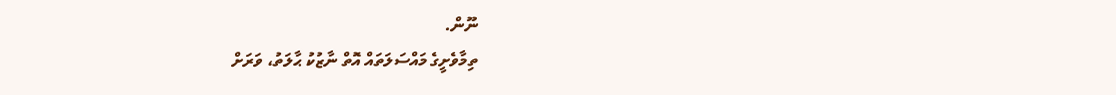ނޫން.
ތިމާވެށީގެ މައްސަލަތައް އޮތް ނާޒުކު ޙާލަތު، ވަރަށް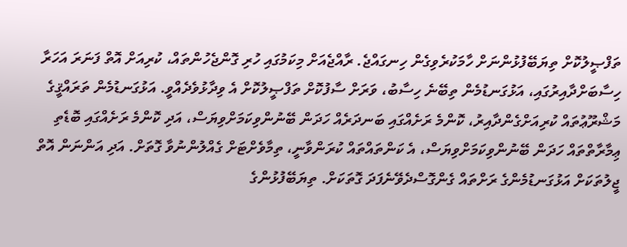ތަފްޞީލުކޮށް ތިޔަބޭފުޅުންނަށް ހާމަކުރެވިގެން ހިނގައްޖެ. ރާއްޖެއަށް މިކަމުގައި ހުރި ގޮންޖެހުންތައް، ކުރިއަށް އޮތް ފަނަރަ އަހަރާ ހިސާބަށްދާއިރުގައި، އަޅުގަނޑުމެން ތިބޭނެ ހިސާބު، ވަރަށް ސާފުކޮށް ތަފްޞީލުކޮށް އެ ވިދާޅުވެދެއްވީ. އަޅުގަނޑުމެން ތަރައްޤީގެ މަޝްރޫޢުތައް ކުރިއަށްގެންދާއިރު، ކޮންމެ ރަށެއްގައި ބަނދަރެއް ހަދަން ބޭނުންވިކަމަށްވިޔަސް، އަދި ކޮންމެ ރަށެއްގައި ބޮޑެތި ޢިމާރާތްތައް ހަދަން ބޭނުންވިކަމަށްވިޔަސް، އެ ކަންތައްތައް ކުރަންވާނީ، ތިމާވެށްޓަށް ގެއްލުންނުވާ ގޮތަށް. އަދި އަންނަން އޮތް ޖީލުތަކަށް އަޅުގަނޑުމެންގެ ރަށްތައް ގެންގޮސްދެވޭނެފަދަ ގޮތަކަށް. ތިޔަބޭފުޅުންގެ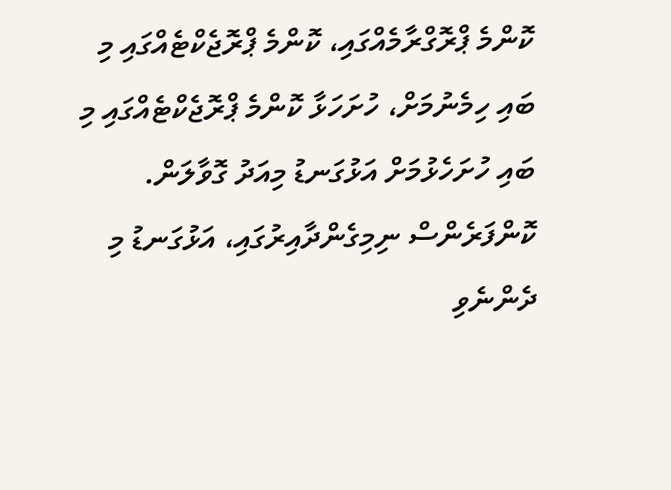ކޮންމެ ޕްރޮގްރާމެއްގައި، ކޮންމެ ޕްރޮޖެކްޓެއްގައި މި ބައި ހިމެނުމަށް، ހުށަހަޅާ ކޮންމެ ޕްރޮޖެކްޓެއްގައި މި ބައި ހުށަހެޅުމަށް އަޅުގަނޑު މިއަދު ގޮވާލަން.
ކޮންފަރެންސް ނިމިގެންދާއިރުގައި، އަޅުގަނޑު މި ދެންނެވި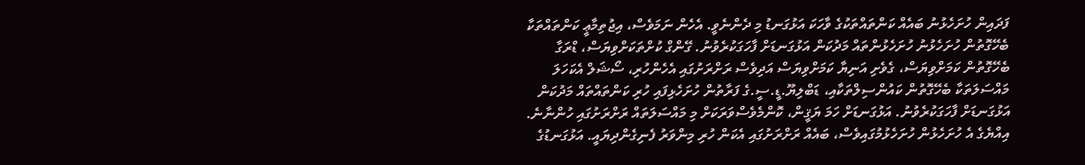ފަދައިން ހުށަހެޅުނު ބައެއް ކަންތައްތަކުގެ ވާހަކަ އަޅުގަނޑު މި ދެންނެވީ. އެހެން ނަމަވެސް، އިޖުތިމާޢީ ކަންތައްތަކާ ބެހޭގޮތުން ހުށަހެޅުނު ހުށަހެޅުންތައް މަދުކަން އަޅުގަނޑަށް ފާހަގަކުރެވުނު. ގޭންގް ކުށްތަކަށްވިޔަސް، ޑްރަގާ ބެހޭގޮތުން ކަމަށްވިޔަސް، ގެވެށި އަނިޔާ ކަމަށްވިޔަސް އަދިވެސް ރަށްރަށުގައި އެހެންހުރި، ސޯޝަލް އެކަހަލަ މައްސަލަތަކާ ބެހޭގޮތުން ކައުންސިލްތަކާއި، ޑަބްލިޔޫ.ޑީ.ސީ.ގެ ފަރާތުން ހުށަހެޅިފައި ހުރި ކަންތައްތައް މަދުކަން އަޅުގަނޑަށް ފާހަގަކުރެވުނު. އަޅުގަނޑަށް ހަމަ ޔަޤީން، ކޮންމެވެސްވަރަކަށް މި މައްސަލަތައް ރަށްރަށުގައި ހުންނާނެ. އިއްޔެގެ އެ ހުށަހެޅުން ހުށަހެޅުމުގައިވެސް، ބައެއް ރަށްރަށުގައި އެކަން ހުރި މިންވަރު ފެނިގެންދިޔައީ. އަޅުގަނޑުގެ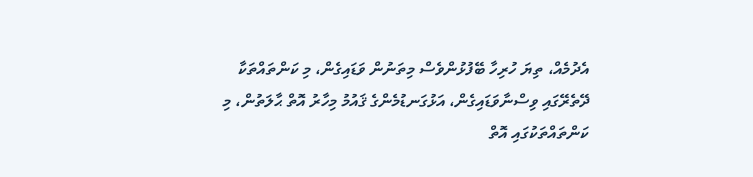އެދުމެއް، ތިޔަ ހުރިހާ ބޭފުޅުންވެސް މިތަނުން ވަޑައިގެން، މި ކަންތައްތަކާ ދޭތެރޭގައި ވިސްނާވަޑައިގެން، އަޅުގަނޑުމެންގެ ޤައުމު މިހާރު އޮތް ޙާލަތުން، މި ކަންތައްތަކުގައި އޮތް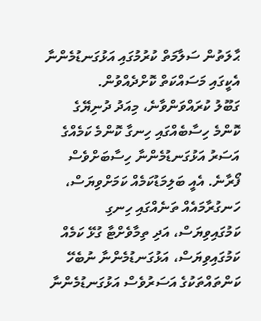ޙާލަތުން ސަލާމަތް ކުރުމުގައި އަޅުގަނޑުމެންނާ އެކީގައި މަސައްކަތް ކޮށްދެއްވުން.
ގަބޫލު ކުރައްވަންވާނެ، މިއަދު ދުނިޔޭގެ ކޮންމެ ހިސާބެއްގައި ހިނގާ ކޮންމެ ކަމެއްގެ އަސަރު އަޅުގަނޑުމެންނާ ހިސާބަށްވެސް ފޯރާނެ. އެއީ ބަލިމަޑުކަމެއް ކަމަށްވިޔަސް، ހަނގުރާމައެއް ތަނެއްގައި ހިނގި ކަމުގައިވިޔަސް، އަދި ތިމާވެށްޓާ ގުޅޭ ކަމެއް ކަމުގައިވިޔަސް، އަޅުގަނޑުމެންނާ ނުބެހޭ ކަންތައްތަކުގެ އަސަރުވެސް އަޅުގަނޑުމެންނާ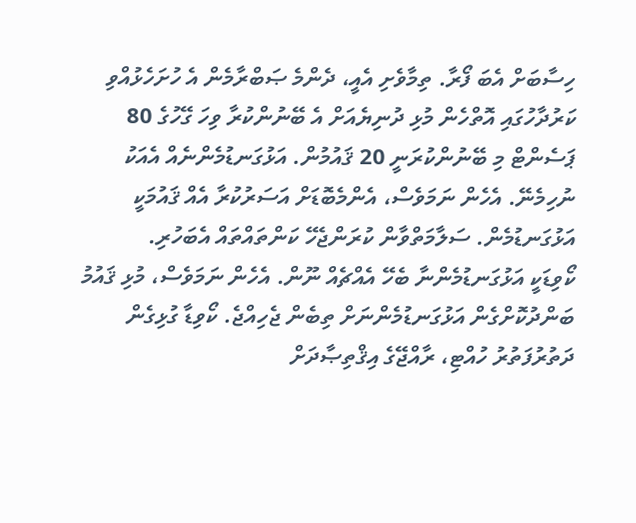ހިސާބަށް އެބަ ފޯރާ. ތިމާވެށި އެއީ، ދެންމެ ޞަބްރާމެން އެ ހުށަހެޅުއްވި ކަރުދާހުގައި އޮތްހެން މުޅި ދުނިޔެއަށް އެ ބޭނުންކުރާ ވިހަ ގޭހުގެ 80 ޕަސެންޓް މި ބޭނުންކުރަނީ 20 ޤައުމުން. އަޅުގަނޑުމެންނެއް އެއަކު ނުހިމެނޭ. އެހެން ނަމަވެސް، އެންމެބޮޑަށް އަސަރުކުރާ އެއް ޤައުމަކީ އަޅުގަނޑުމެން. ސަލާމަތްވާން ކުރަންޖެހޭ ކަންތައްތައް އެބަހުރި.
ކޯވިޑަކީ އަޅުގަނޑުމެންނާ ބެހޭ އެއްޗެއް ނޫން. އެހެން ނަމަވެސް، މުޅި ޤައުމު ބަންދުކޮށްގެން އަޅުގަނޑުމެންނަށް ތިބެން ޖެހިއްޖެ. ކޯވިޑާ ގުޅިގެން ދަތުރުފަތުރު ހުއްޓި، ރާއްޖޭގެ އިޤްތިޞާދަށް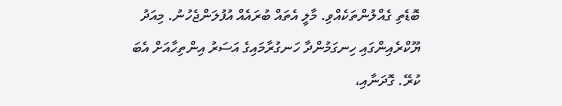ބޮޑެތި ގެއްލުންތަކެއްވި. މާލީ އެތައް ބުރައެއް އުފުލަންޖެހުނު. މިއަދު ޔޫކްރެއިންގައި ހިނގަމުންދާ ހަނގުރާމައިގެ އަސަރު އިންތިހާއަށް އެބަ ކުރޭ. ގޮދަނާއި،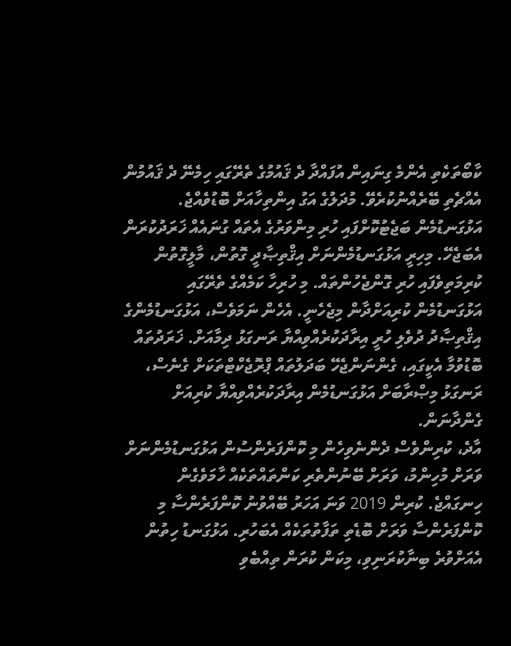ކާބޯތަކެތި އެންމެ ގިނައިން އުފައްދާ ދެ ޤައުމުގެ ތެރޭގައި ހިމެނޭ ދެ ޤައުމުން އެއްޗެތި ބޭރެއްނުކުރެވޭ. މުދަލުގެ އަގު އިންތިހާއަށް ބޮޑުވެއްޖެ. އަޅުގަނޑުމެން ބަޖެޓުކޮށްފައި ހުރި މިންވަރުގެ އެތައް ގުނައެއް ޚަރަދުކުރަން އެބަޖެހޭ. މިހިރީ އަޅުގަނޑުމެންނަށް އިޤްތިޞާދީ ގޮތުން، މާލީގޮތުން ކުރިމަތިވެފައި ހުރި ގޮންޖެހުންތައް. މި ހުރިހާ ކަމެއްގެ ތެރޭގައި އަޅުގަނޑުމެން ކުރިއަށްދާން މިޖެހެނީ. އެހެން ނަމަވެސް، އަޅުގަނޑުމެންގެ އިޤްތިޞާދު ދުވެލި ހުރީ އިރާދަކުރެއްވިއްޔާ ރަނގަޅު ދިމާއަށް. ޚަރަދުތައް ބޮޑުވުމާ އެކީގައި، ގެންނަންޖެހޭ ބަދަލުތައް ޕްރޮޖެކްޓްތަކަށް ގެނެސް، ރަނގަޅު މިޞްރާބަށް އަޅުގަނޑުމެން އިރާދަކުރެއްވިއްޔާ ކުރިއަށް ގެންދާނަން.
އާދެ، ކުރިންވެސް ދެންނެވިހެން މި ކޮންފަރެންސުން އަޅުގަނޑުމެންނަށް ވަރަށް މުހިންމު، ވަރަށް ބޭނުންތެރި ކަންތައްތަކެއް ހާމަވެގެން ހިނގައްޖެ. ކުރިން 2019 ވަނަ އަހަރު ބޭއްވުނު ކޮންފަރެންސާ މި ކޮންފަރެންސާ ވަރަށް ބޮޑެތި ތަފާތުތަކެއް އެބަހުރި. އަޅުގަނޑު ހިތުން އެއަށްވުރެ ބިނާކުރަނިވި، މިކަން ކުރަން ތިއްބެވި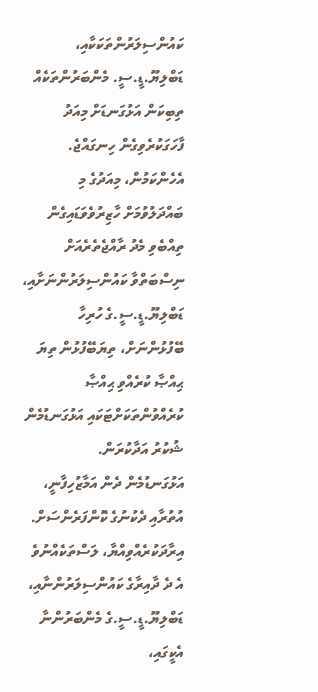ކައުންސިލަރުންތަކަކާއި، ޑަބްލިޔޫ.ޑީ.ސީ. މެންބަރުންތަކެއް ތިބިކަން އަޅުގަނޑަށް މިއަދު ފާހަގަކުރެވިގެން ހިނގައްޖެ. އެހެންކަމުން، މިއަދުގެ މި ބައްދަލުވުމަށް ހާޒިރުވެވަޑައިގެން ތިއްބެވި މެދު ރާއްޖެތެރެއަށް ނިސްބަތްވާ ކައުންސިލަރުންނަށާއި، ޑަބްލިޔޫ.ޑީ.ސީ.ގެ ހުރިހާ ބޭފުޅުންނަށް، ތިޔަބޭފުޅުން ތިޔަ ޙިއްޞާ ކުރެއްވި ޙިއްޞާ ކުރެއްވުންތަކަށްޓަކައި އަޅުގަނޑުމެން ޝުކުރު އަދާކުރަން.
އަޅުގަނޑުމެން ދެން އަމާޒުހިފާނީ، އުތުރާއި ދެކުނުގެ ކޮންފަރެންސަށް. އިރާދަކުރެއްވިއްޔާ، ލަސްތަކެއްނުވެ އެ ދެ ދާއިރާގެ ކައުންސިލަރުންނާއި، ޑަބްލިޔޫ.ޑީ.ސީ.ގެ މެންބަރުންނާ އެކީގައި،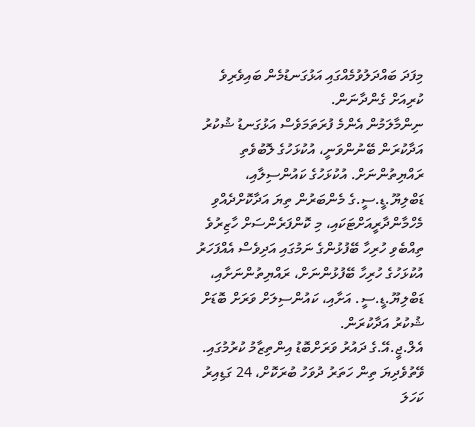މިފަދަ ބައްދަލުވުމެއްގައި އަޅުގަނޑުމެން ބައިވެރިވެ ކުރިއަށް ގެންދާނަން.
ނިންމާލަމުން އެންމެ ފުރަތަމަވެސް އަޅުގަނޑު ޝުކުރު އަދާކުރަން ބޭނުންވަނީ، އުކުޅަހުގެ ލޮބުވެތި ރައްޔިތުންނަށް. އުކުޅަހުގެ ކައުންސިލާއި، ޑަބްލިޔޫ.ޑީ.ސީ.ގެ މެންބަރުން ތިޔަ އަދާކޮށްދެއްވި މެހްމާންދާރީއަށްޓަކައި، މި ކޮންފަރެންސަށް ހާޒިރުވެ ތިއްބެވި ހުރިހާ ބޭފުޅުންގެ ނަމުގައި އަދިވެސް އެއްފަހަރު އުކުޅަހުގެ ހުރިހާ ބޭފުޅުންނަށް، ރައްޔިތުންނަށާއި، ޑަބްލިޔޫ.ޑީ.ސީ. އަށާއި، ކައުންސިލަށް ވަރަށް ބޮޑަށް ޝުކުރު އަދާކުރަން.
އެލް.ޖީ.އޭ.ގެ ދައުރު ވަރަށްބޮޑު އިންތިޒާމު ކުރުމުގައި. ވޭތުވެދިޔަ ތިން ހަތަރު ދުވަހު ބުރަކޮށް، 24 ގަޑިއިރު ކަހަލަ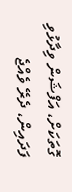ގޮތަކަށް، އަފްޝަން ވިދާޅުވި ފަދައިން، ދެރޭ ވެއްޖެ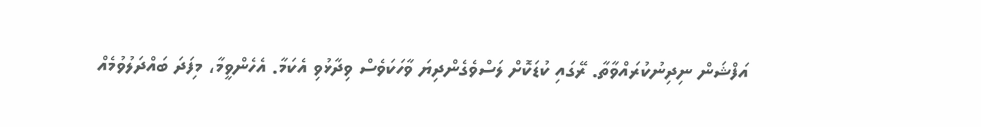އަފްޝަން ނިދިނުކުރައްވާތާ. ރޭގައި ކުޑަކޮށް ލަސްވެގެންދިޔަ ވާހަކަވެސް ވިދާޅުވި އެކަމާ. އެހެންވީމާ، މިފަދަ ބައްދަލުވުމެއް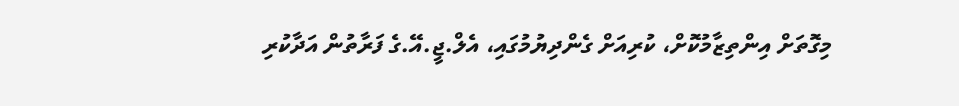މިގޮތަށް އިންތިޒާމުކޮށް، ކުރިއަށް ގެންދިޔުމުގައި، އެލް.ޖީ.އޭ.ގެ ފަރާތުން އަދާކުރި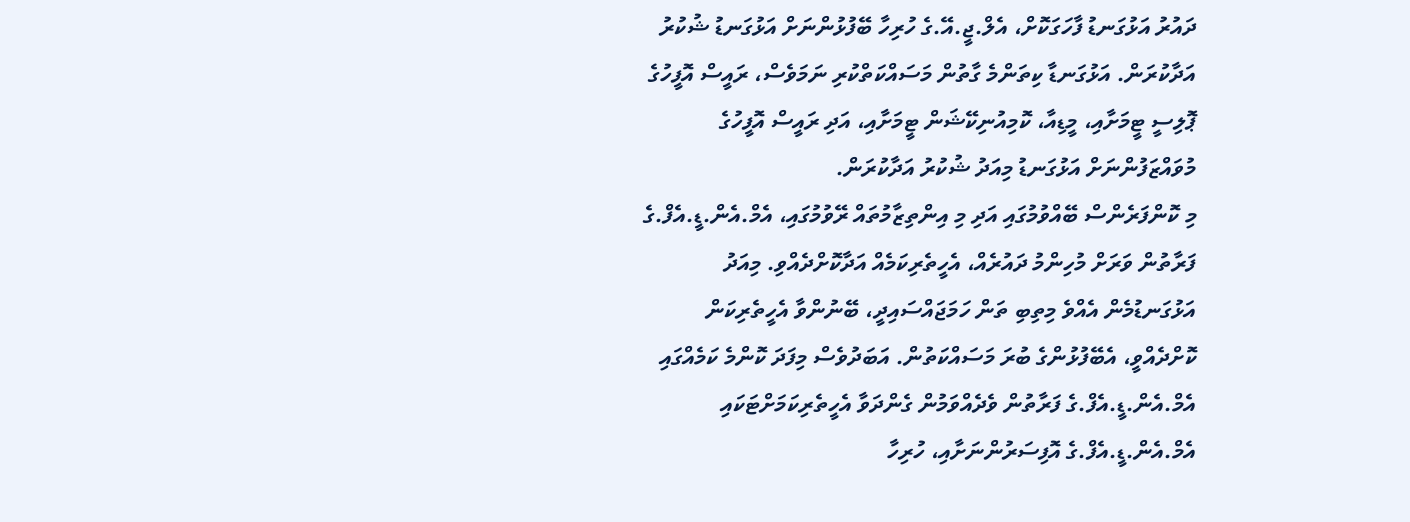ދައުރު އަޅުގަނޑު ފާހަގަކޮށް، އެލް.ޖީ.އޭ.ގެ ހުރިހާ ބޭފުޅުންނަށް އަޅުގަނޑު ޝުކުރު އަދާކުރަން. އަޅުގަނޑާ ކިތަންމެ ގާތުން މަސައްކަތްކުރި ނަމަވެސް، ރައީސް އޮފީހުގެ ޕޮލިސީ ޓީމަށާއި، މީޑިއާ، ކޮމިއުނިކޭޝަން ޓީމަށާއި، އަދި ރައީސް އޮފީހުގެ މުވައްޒަފުންނަށް އަޅުގަނޑު މިއަދު ޝުކުރު އަދާކުރަން.
މި ކޮންފަރެންސް ބޭއްވުމުގައި އަދި މި އިންތިޒާމުތައް ރޭވުމުގައި، އެމް.އެން.ޑީ.އެފް.ގެ ފަރާތުން ވަރަށް މުހިންމު ދައުރެއް، އެހީތެރިކަމެއް އަދާކޮށްދެއްވި. މިއަދު އަޅުގަނޑުމެން އެއްވެ މިތިބި ތަން ހަމަޖައްސައިދީ، ބޭނުންވާ އެހީތެރިކަން ކޮށްދެއްވީ، އެބޭފުޅުންގެ ބުރަ މަސައްކަތުން. އަބަދުވެސް މިފަދަ ކޮންމެ ކަމެއްގައި އެމް.އެން.ޑީ.އެފް.ގެ ފަރާތުން ވެދެއްވަމުން ގެންދަވާ އެހީތެރިކަމަށްޓަކައި އެމް.އެން.ޑީ.އެފް.ގެ އޮފިސަރުންނަށާއި، ހުރިހާ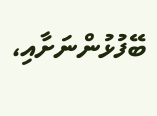ބޭފުޅުންނަށާއި،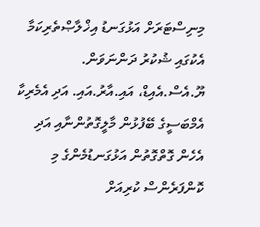މިނިސްޓަރަށް އަޅުގަނޑު އިޚްލާޞްތެރިކަމާ އެކުގައި ޝުކުރު ދަންނަވަން. ޔޫ.އެސް.އެއިޑް، އައި.އާރު.އައި. އަދި އެމެރިކާ އެމްބަސީގެ ބޭފުޅުން މާލީގޮތުންނާއި އަދި އެހެން ގޮތްގޮތުން އަޅުގަނޑުމެންގެ މި ކޮންފަރެންސް ކުރިއަށް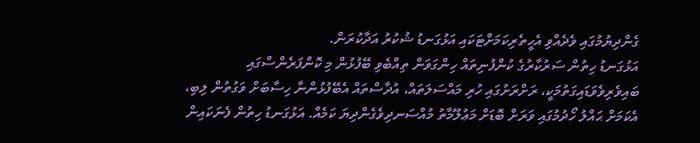ގެންދިޔުމުގައި ވެދެއްވި އެހީތެރިކަމަށްޓަކައި އަޅުގަނޑު ޝުކުރު އަދާކުރަން.
އަޅުގަނޑު ހިތުން ސަރުކާރުގެ ކުންފުނިތައް ހިންގަވަން ތިއްބެވި ބޭފުޅުން މި ކޮންފަރެންސްގައި ބައިވެރިވެވަޑައިގަތުމަކީ، ރަށްރަށުގައި ހުރި މައްސަލަތައް، އުދާސްތައް އެބޭފުޅުންނާ ހިސާބަށް ވަގުތުން ލިބި، އެކަމަށް ޙައްލު ހޯދުމުގައި ވަރަށް ބޮޑަށް މަޢުލޫމާތު މުއްސަނދިވެގެންދިޔަ ކަމެއް. އަޅުގަނޑު ހިތުން ފެނަކައިން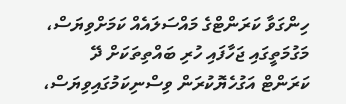ހިންގަވާ ކަރަންޓްގެ މައްސަލައެއް ކަމަށްވިޔަސް، މަގުމަތީގައި ޖަހާފައި ހުރި ބައްތިތަކަށް ދޭ ކަރަންޓް އަގުހެޔޮކުރަން ވިސްނިކަމުގައިވިޔަސް،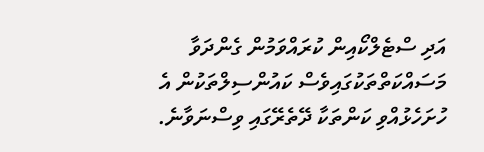އަދި ސްޓެލްކޯއިން ކުރައްވަމުން ގެންދަވާ މަސައްކަތްތަކުގައިވެސް ކައުންސިލްތަކުން އެ ހުށަހެޅުއްވި ކަންތަކާ ދޭތެރޭގައި ވިސްނަވާނެ.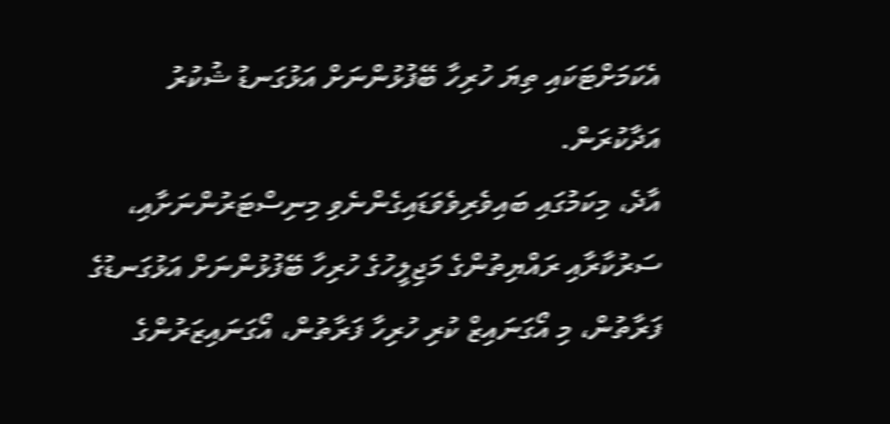އެކަމަށްޓަކައި ތިޔަ ހުރިހާ ބޭފުޅުންނަށް އަޅުގަނޑު ޝުކުރު އަދާކުރަން.
އާދެ، މިކަމުގައި ބައިވެރިވެވަޑައިގެންނެވި މިނިސްޓަރުންނަށާއި، ސަރުކާރާއި ރައްޔިތުންގެ މަޖިލީހުގެ ހުރިހާ ބޭފުޅުންނަށް އަޅުގަނޑުގެ ފަރާތުން، މި އޯގަނައިޒް ކުރި ހުރިހާ ފަރާތުން، އޯގަނައިޒަރުންގެ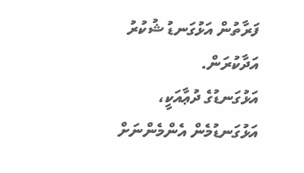ފަރާތުން އަޅުގަނޑު ޝުކުރު އަދާކުރަން.
އަޅުގަނޑުގެ ދުޢާއަކީ، އަޅުގަނޑުމެން އެންމެންނަށް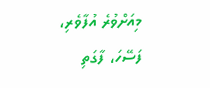މިއަށްވުރެ އުފާވެރި، ފަސޭހަ، ފާގަތި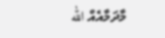މާދަމާއެއް الله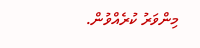މިންވަރު ކުރެއްވުން.